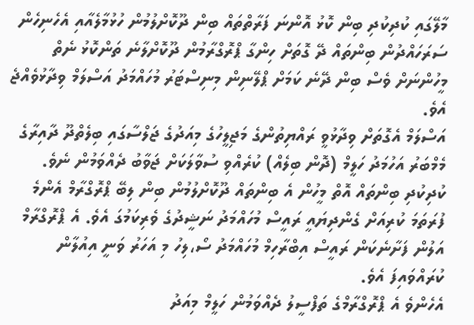މާލޭގައި ކުދިކުދި ބިން ކޮޅު އޮންނަ ފަރާތްތައް ބިން ދޫކޮށްލުމުން ހުޅުމާލެއާއި އެހެނިހެން ސަރަހައްދުން ބިންތައް ދޭ ގޮތަށް ހިންގާ ޕްރޮގްރާމުން ދޫކޮށްލާނެ ތަންކޮޅު ނެތް މީހުންނަށް ވެސް ބިން ދޭނެ ކަމަށް ޕްލޭނިން މިނިސްޓަރު މުހައްމަދު އަސްލަމް ވިދާޅުވެއްޖެ އެވެ.
އަސްލަމް އެގޮތަށް ވިދާޅުވީ ރައްޔިތުންގެ މަޖިލީހުގެ މިއަދުގެ ޖަލްސާގައި ބިލެތްދޫ ދާއިރާގެ މެމްބަރު އަހުމަދު ހަލީމް (ދޮން ބިލެއް) ކުރެއްވި ސުވާލަކަށް ޖަވާބު ދެއްވަމުން ނެވެ.
ކުދިކުދި ބިންތައް އޮތް މީހުން އެ ބިންތައް ދޫކޮށްލުމުން ބިން ލިބޭ ޕްރޮގްރާމް އެންމެ ފުރަތަމަ ކުރިއަށް ގެންދިޔައީ ރައީސް މުހައްމަދު ނަޝީދުގެ ވެރިކަމުގަ އެވެ. އެ ޕްރޮގްރާމް އަލުން ފަށާނެކަން ރައީސް އިބްރާހިމް މުހައްމަދު ސޯ،ލިހު މި އަހަރު ވަނީ އިއުލާން ކުރައްވައިފަ އެވެ.
އެހެންވެ އެ ޕްރޮގްރާމްގެ ތަފްސީލު ދެއްވަމުން ހަލީމް މިއަދު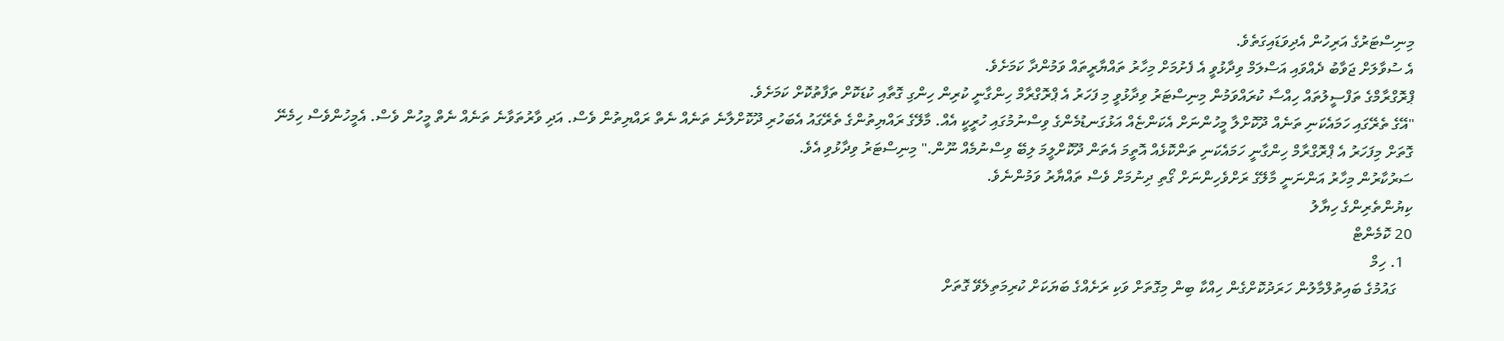މިނިސްޓަރުގެ އަރިހުން އެދިވަޑައިގަތެވެ.
އެ ސުވާލަށް ޖަވާބު ދެއްވައި އަސްލަމް ވިދާޅުވީ އެ ފެށުމަށް މިހާރު ތައްޔާރީތައް ވަމުންދާ ކަމަށެވެ.
ޕްރޮގްރާމްގެ ތަފްސީލުތައް ހިއްސާ ކުރައްވަމުން މިނިސްޓަރު ވިދާޅުވީ މި ފަހަރު އެ ޕްރޮގްރާމް ހިންގާނީ ކުރިން ހިންގި ގޮތާއި ކުޑަކޮށް ތަފާތުކޮށް ކަމަށެވެ.
"އޭގެ ތެރޭގައި ހަމައެކަނި ތަނެއް ދޫކޮށްލާ މީހުންނަށް އެކަންޏެއް އަޅުގަނޑުމެންގެ ވިސްނުމުގައި ހުރީކީ އެއް. މާލޭގެ ރައްޔިތުންގެ ތެރޭގައު އެބަހުރި ދޫކޮށްލާނެ ތަނެއް ނެތް ރައްޔިތުން ވެސް. އަދި ވާރުތަވާނެ ތަނެއް ނެތް މީހުން ވެސް. އެމީހުންވެސް ހިމެނޭ ގޮތަށް މިފަހަރު އެ ޕްރޮގްރާމް ހިންގާނީ ހަމައެކަނި ތަންކޮޅެއް އޮތީމަ އެތަން ދޫކޮށްލީމަ ލިބޭ ވިސްނުމެއް ނޫން." މިނިސްޓަރު ވިދާޅުވި އެވެ.
ސަރުކާރުން މިހާރު އަންނަނީ މާލޭގެ ރަށްވެހިންނަށް ގޯތި ދިނުމަށް ވެސް ތައްޔާރު ވަމުންނެވެ.
ކިޔުންތެރިންގެ ހިޔާލު
20 ކޮމެންޓް
  1. ހިމް
    ގައުމުގެ ބައިތުލްމާލުން ހަރަދުކޮށްގެން ހިއްކާ ބިން މިގޮތަށް ވަކި ރަށެއްގެ ބަޔަކަށް ކުރިމަތިލެވޭ ގޮތަށް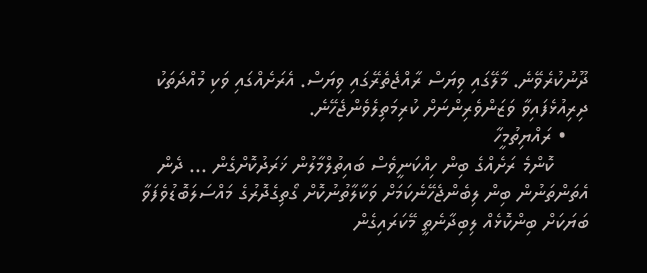ދޫނުކުރެވޭނެ. މާލޭގައި ވިޔަސް ރާއްޖެތެރޭގައި ވިޔަސް. އެރަށެއްގައި ވަކި މުއްދަތަކު ދިރިއުޅެފައިވާ ވަޒަންވެރިންނަށް ކުރިމަތިލެވެންޖެހޭނެ.
    • ރައްޔިތުމީހާ
      ކޮންމެ ރަށެއްގެ ބިން ހިއްކަނީވެސް ބައިތުލްމާލުން ޚަރަދުކޮށްގެން ... ދެން އެތަންތަނުން ބިން ލިބެންޖެހޭނެކަމަށް ވަކާލާތުނުކޮށް ގޯތިގެދޮރުގެ މައްސަލަބޮޑުވެފަވާ ބަޔަކަށް ބިންކޮޅެއް ލިބިދާނެތީ މޭކަރައިގެން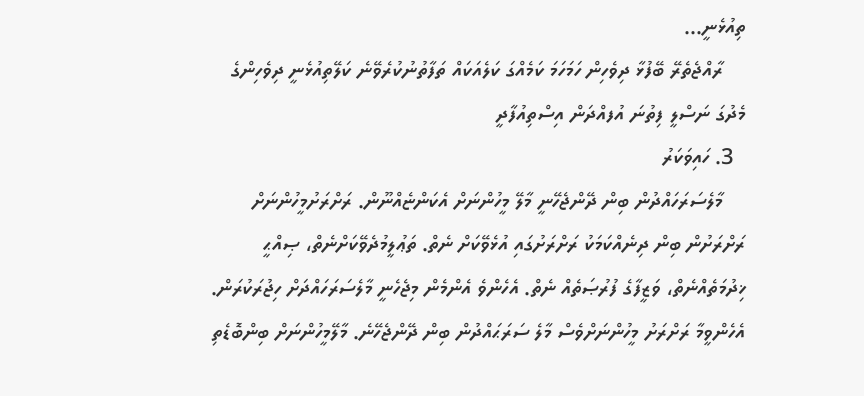ތިއުޅެނީ...
    ރާއްޖެތެރޭ ބޭފުޅާ ދިވެހިން ހަމަހަމަ ކަމެއްގަ ކަލެއަކައް ތަފާތުނުކުރެވޭނެ ކަލޭތިއުޅެނީ ދިވެހިންގެ މެދުގަ ނަސްލީ ފިތުނަ އުފއްދަން އިސްތިއުފާދީ
  3. ހައިވަކަރު
    މާލެސަރަހައްދުން ބިން ދޭންޖެހޭނީ މާލޭ މީހުންނަށް އެކަންޏެއްނޫން. ރަށްރަށުމީހުންނަށް ރަށްރަށުން ބިން ދިނެއްކަމަކު ރަށްރަށުގައި އުޅެވޭކަށް ނެތް. ތަޢުލީމުދެވޭކަށްނެތް، ޞިއްޙީ ޚިދުމަތެއްނެތް، ވަޒީފާގެ ފުރުޞަތެއް ނެތް. އެހެންވެ އެންމެން މިޖެހެނީ މާލެސަރަހައްދަށް ހިޖުރަކުރަން. އެހެންވީމާ ރަށްރަށު މީހުންނަށްވެސް މާލެ ސަރަޙައްދުން ބިން ދޭންޖެހޭނެ. މާލޭމީހުންނަށް ބިންބޮޑެތި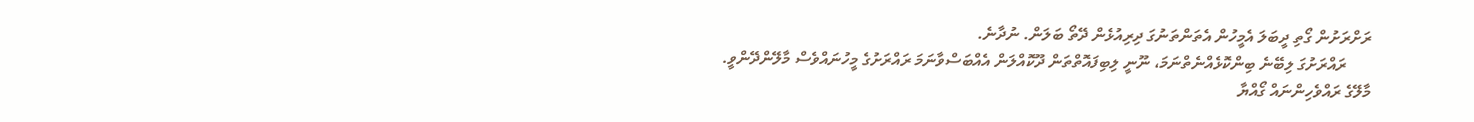ރަށްރަށުން ގޯތި ދީބަލަ އެމީހުން އެތަންތަނުގަ ދިރިއުޅެން ދޭތޯ ބަލަން. ނުދާނެ.
      ރައްރަށުގަ ލިބޭނެ ބިންކޮޅެއްނެތްނަމަ، ނޫނީ ލިބިފައޮތްތަން ދޫކޮއްލަން އެއްބަސްވާނަމަ ރައްރަށުގެ މީހުނައްވެސް މާލޭންދޭންވީ. މާލޭގެ ރައްވެހިންނައް ގޯއްޔާ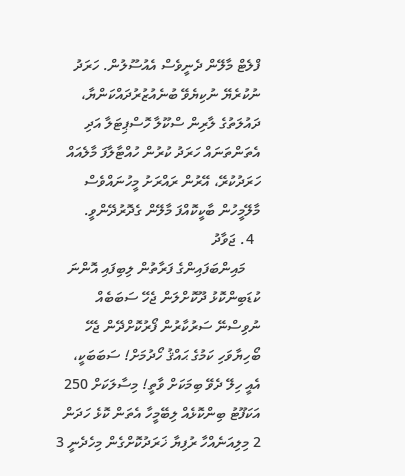ފްލެޓް މާލޭން ދެނީވެސް އެއުސޫލުން. ހަރަދު ނުކުރެޔޭ ނުކިޔެވޭ ބުނެއުޒުރުދައްކަންޔާ، ދައުލަތުގެ ލާރިން ސްކޫލާ ހޮސްޕިޓަލާ އަދި އެތަންތަނައް ހަރަދު ކުރުން ހުއްޓާލާފަ މާލެއައް ހަރަދުކުރޭ، އޭރުން ރައްރަށު މީހުނައްވެސް މާލޭމީހުން ބާކީކޮއްފަ މާލޭން ގެދޮރުދޭންވީ.
  4. ޖަވާދު
    މައިންބަފައިންގެ ފަރާތުން ލިބިފައި އޮންނަ ކުޑަބިންކޮޅު ދޫކޮށްލަން ޖެހޭ ސަބަބެއް ނުވިސްނޭ ސަރުކާރުން ފޯރުކޮށްދޭން ޖެހޭ ބޯހިޔާވަހި ކަމުގެ ޙައްޤު ހޯދުމަށް! ސަބަބަކީ، އެއީ ހިލޭ ދެވޭ ބިމަކަށް ވާތީ! މިސާލަކަށް 250 އަކަފޫޓު ބިންކޮޅެއް ލިބޭމީހާ އެތަން ކޮޅެ ހަދަން 2 މިލިއަނެއްހާ ރުފިޔާ ޚަރަދުކޮށްގެން މިހެދެނީ 3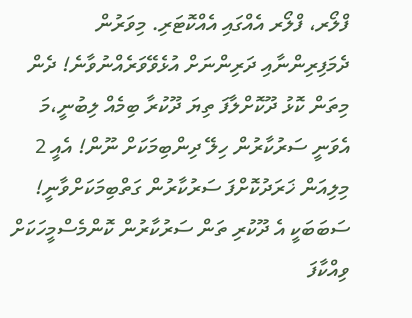ފްލޯރ، ފްލޯރ އެއްގައި އެއްކޮޓަރި. މިވަރުން ދެމަފިރިންނާއި ދަރިންނަށް އުޅެވޭވަރެއްނުވާނެ! ދެން މިތަން ކޮޅު ދޫކޮށްލާފަ ތިޔަ ދޫކުރާ ބިމެއް ލިބުނީ،މަ އެވަނީ ސަރުކާރުން ހިލޭ ދިންބިމަކަށް ނޫން! އެއީ 2 މިލިއަން ޚަރަދުކޮށްފަ ސަރުކާރުން ގަތްބިމަކަށްވާނީ! ސަބަބަކީ އެ ދޫކުރި ތަން ސަރުކާރުން ކޮންމެސްމީހަކަށް ވިއްކާފަ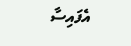އެފައިސާ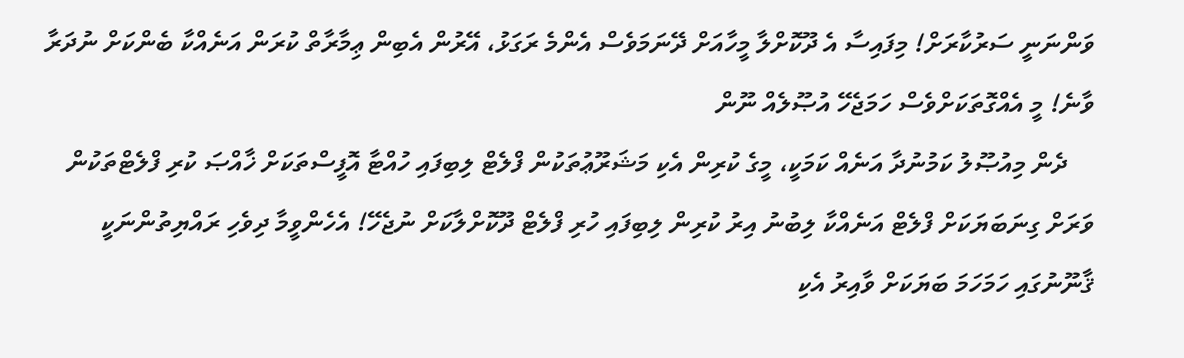ވަންނަނީ ސަރުކާރަށް! މިފައިސާ އެ ދޫކޮށްލާ މީހާއަށް ދޭނަމަވެސް އެންމެ ރަގަޅު، އޭރުން އެބިން ޢިމާރާތް ކުރަން އަނެއްކާ ބެންކަށް ނުދަރާ ވާނެ! މީ އެއްގޮތަކަށްވެސް ހަމަޖެހޭ އުޞޫލެއް ނޫން
    ދެން މިއުޞޫލު ކަމުނުދާ އަނެއް ކަމަކީ، މީގެ ކުރިން އެކި މަޝަރޫޢުތަކުން ފްލެޓް ލިބިފައި ހުއްޓާ އޮފީސްތަކަށް ޚާއްޞަ ކުރި ފްލެޓްތަކުން ވަރަށް ގިނަބަޔަކަށް ފްލެޓް އަނެއްކާ ލިބުނު އިރު ކުރިން ލިބިފައި ހުރި ފްލެޓް ދޫކޮށްލާކަށް ނުޖެހޭ! އެހެންވީމާ ދިވެހި ރައްޔިތުންނަކީ ޤާނޫނުގައި ހަމަހަމަ ބަޔަކަށް ވާއިރު އެކި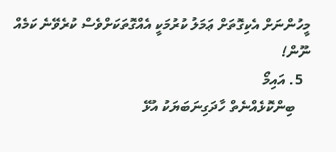މީހުންނަށް އެކިގޮތަށް ޢަމަލު ކުރުމަކީ އެއްގޮތަކަށްވެސް ކުރެވޭނެ ކަމެއް ނޫން!
  5. އައިމޯ
    ބިންކޮޅެއްނެތް ހާދަގިނަބަޔަކު އުޅޭ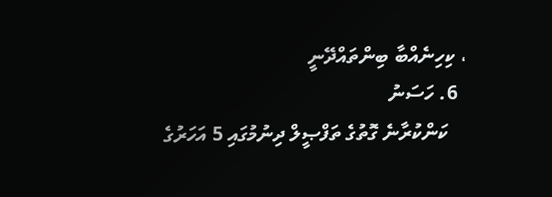، ކިހިނެއްބާ ބިންތައްދޭނީ
  6. ހަސަނު
    ކަންކުރާނެ ގޮތުގެ ތަފްޞީލް ދިނުމުގައި 5 އަހަރުގެ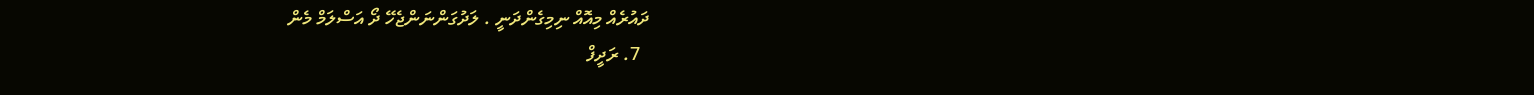ދައުރެއް މިއޮއް ނިމިގެންދަނީ . ލަދުގަންނަންޖެހޭ ދޯ އަސްލަމް މެން
  7. ރަދީފް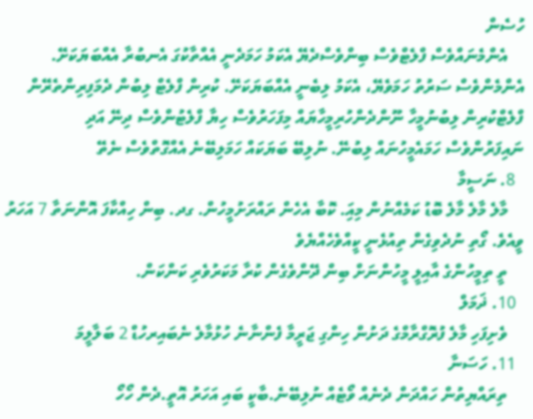ހުސެން
    އެންމެނައްވެސް ފްލެޓްވެސް ބިންވެސްދެޔޭ އެކަމު ހަމަދެނީ އެއްތާކުގަ އެނބުރާ އެއްބަޔަކަށޭ. އެންމެންވެސް ސަރުތު ހަމަވެޔޭ، އެކަމު ލިބެނީ އެއްބަޔަކަށޭ. ކުރިން ފްލެޓް ލިބުން ދެމަފިރިންތެރޭން ފްލެޓްކުރިން ލިބުނުމީހާ ނޫންދެންހުރިމީހާޔައް މިފަހަރުވެސް ހިޔާ ފްލެޓުންވެސް ދިނޭ އަދި ނައިފަރުންވެސް ހަމައެމީހުނައް ލިބުނޭ. ނުލިބޭ ބަޔަކައް ހަމަލިބޭނެ އެއްގޮތްވެސް ނެތޭ
  8. ނަސީމާ
    މާލެ މާލެ މާލެ ބޮޑު ކަމެއްނުން މިއަި. ކޮބާ އެހެން ރައްރަށުމީހުން. ގދ. ބިން ހިއްކާފަ އޮންނަތާ 7 އަހަރު ވީއެވެ. ގޯތި ނުދެވިގެން ތިއުޅެނީ ކީއްވެހެއްޔެވެ
    ތީ ތިމީހުންގެ އާއިލީ މީހުންނަށް ބިން ދޭންވެގެން ކުރާ މަކަރުވެރި ކަންކަން.
  10. ޛަމަލް
    ވެށިފަހި މާލެ ފުރޮގްރާމްގެ ދަށުން ހިންގި ޖަރީމާ ފެންނާނެ ހުޅުމާލެ ނެބައިރހުޑް 2 ބަލާލީމަ
  11. ހަސަނާ
    ތިރައްޔިތުން ހައްދަން ދެނެއް ވޯޓެއް ނުލިބޭނެ.ބާކީ ބައި އަހަރު އޮތީ.ދެން ހޯހޯ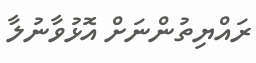ރައްޔިތުންނަށް އޮޅުވާނުލާ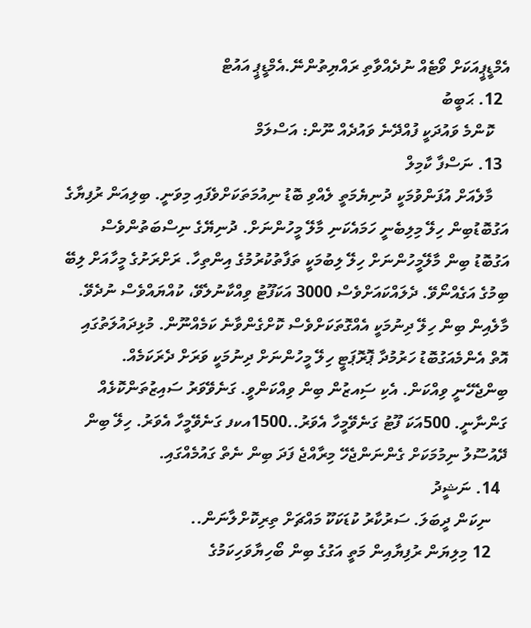އެމްޑީޕީއަކަށް ވޯޓެއް ނުދެއްވާތި ރައްޔިތުންނޭ.އެމްޑީޕީ އައުޓް
  12. ޙަބީބު
    ކޮންމެ ވައުދަކީ ފުއްދޭނެ ވައުދެއް ނޫން: އަސްލަމް
  13. ނަސްފާ ކާމިލް
    މާލެއަށް އުފަންވުމަކީ ދުނިޔެމަތީ ލެއްވި ބޮޑު ނިއުމަތަކަށްވެފައި މިވަނީ. ބިލިއަން ރުފިޔާގެ އަގުބޮޑުބިން ހިލޭ މިލިބެނީ ހަމައެކަނި މާލޭ މީހުންނަށް. ދުނިޔޭގެ ނިސްބަތުންވެސް އަގުބޮޑު ބިން މާލޭމީހުންނަށް ހިލޭ ލިބުމަކީ ތަފާތުކުރުމުގެ އިންތިހާ. ރަށްރަށުގެ މީހާއަށް ލިބޭ ބިމުގެ އަގެއްނޯވޭ. ދެލައްކައަށްވެސް 3000 އަކަފޫޓު ވިއްކާނުލެވޭ، ކުއްޔައްވެސް ނުދެވޭ. މާލެއިން ބިން ހިލޭ ދިނުމަކީ އެއްގޮތަކަށްވެސް ކޮށްގެންވާނެ ކަމެއްނޫން. މުޅިދައުލަތުގައި އޮތް އެންމެއަގުބޮޑު ހަރުމުދާ ޕޮރޮޕަޓީ ހިލޭ މީހުންނަށް ދިނުމަކީ ވަރަށް ދެރަކަމެއް. ބިންޖެހޭނީ ވިއްކަން. އެކި ސަިއޒުން ބިން ވިއްކަންވީ. ގަނެވޭވަރު ސައިޒުތަންކޮޅެއް ގަންނާނީ. 500އަކަ ފޫޓު ގަނެވޭމީހާ އެވަރު..1500އކފ ގަނެވޭމީހާ އެވަރު. ހިލޭ ބިން ދޭއުސޫލު ނިމުމަކަށް ގެންނަންޖެހޭ މިރާއްޖެ ފަދަ ބިން ނެތް ގައުމެއްގައި.
  14. ނަޝީދު
    ނިކަން ދީބަލަ. ސަރުކާރު ކުޑަކަކޫ މައްޗަށް ތިރިކޮށްލާނަން..
    12 މިލިޔަން ރުފިޔާއިން މަތީ އަގުގެ ބިން ބޯހިޔާވަހިކަމުގެ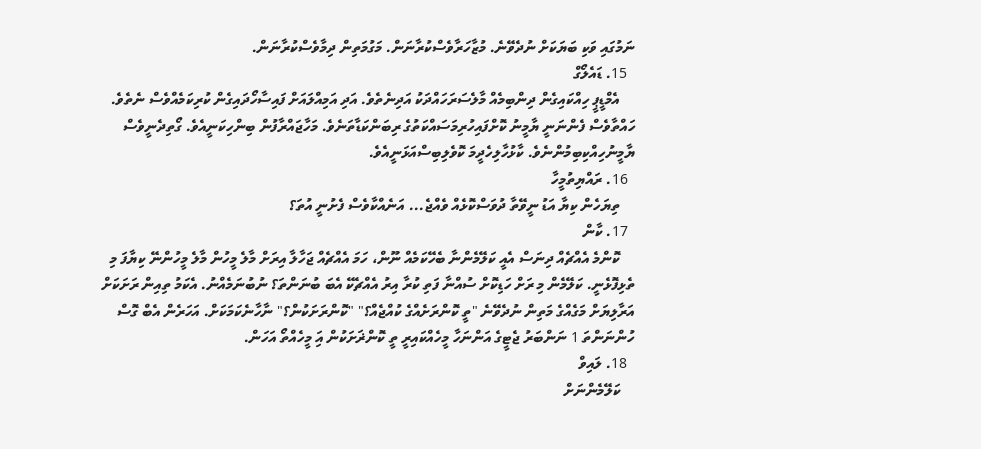ނަމުގައި ވަކި ބަޔަކަށް ނުދެވޭނެ. މުޒާހަރާވެސްކުރާނަން. މަގުމަތިން ދިމާވެސްކުރާނަން.
  15. ޑައެލޯގް
    އެމްޑީޕީ ހިއްކައިގެން ދިންބިމެއް މާލެސަރަހައްދަކު އަދިނެތެވެ. އަދި އަމިއްލައަށް ފައިސާހޯދައިގެން ކުރިކަމެއްވެސް ނެތެވެ. ހައްތާވެސް ފެންނަނީ ޔާމީނު ކޮށްފައިހުރިމަސައްކަތުގެ ރިބަންކަޑާތަނެވެ. މަހާޖައްރާފުން ބިންހިކަނީއެވެ. ގޯތިދެނީވެސް ޔާމީނުހިއްކިބިމުންނެވެ. ކާޅުހާލިހެދީމަ ކޮވެލިބިސްއަޅަނީއެވެ.
  16. ރައްޔިތުމީހާ
    ތިޔަހެން ކިޔާ އަޑު ނީވޭތާ ދުވަސްކޮޅެއް ވެއްޖެ... އަނެއްކާވެސް ފެށުނީ އުތަ؟
  17. ކާން
    ކޮންމެ އެއްޗެއް ދިނަސް އެއީ ކަލޭމެންނާ ބެހޭކަމެއް ނޫން، ހަމަ އެއްޗެއް ޖަހާލާ އިރަށް މާލެ މީހުން މާލެ މީހުންނޭ ކިޔާފަ މި ތެޅިފޮޅެނީ. ކަލޭމެން މި ރަށް ހަޑިކޮށް ސުއްނާ ފަތި ކުރާ އިރު އެއްޗެކޭ އެބަ ބުނަންތަ؟ ނުބުނަމެއްނު. އެކަމު ތިއިން ރަށަކަށް އަރާލިޔަށް މަގެއްގެ މަތިން ނުދެވޭނެ "ތީ ކޮންރަށެއްގެ ކުއްޖެއް؟" "ކޮންރަށަކުން؟" ނާހާނެކަމަކަށް. އަހަރެން އެބް ގޮސް ހުންނަންތަ 1 ނަންބަރު ޖެޓީގެ އަންނަހާ މީހެއްކައިރީ ތީ ކޮންޜަށަކުން އަި މީހެއްތޯ އަހަން.
  18. ލައިވް
    ކަލޭމެންނަށް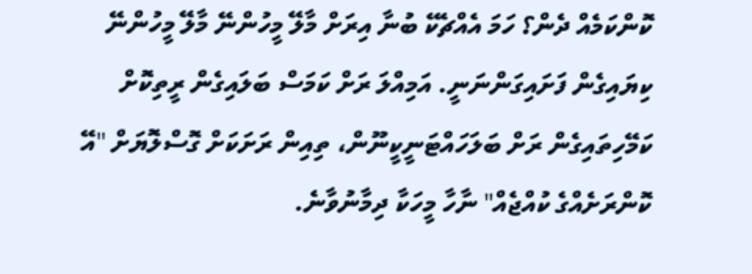ކޮންކަމެއް ދެން؟ ހަމަ އެއްޗެކޭ ބުނާ އިރަށް މާލޭ މީހުންނޭ މާލޭ މީހުންނޭ ކިޔައިގެން ފަށައިގަންނަނީ. އަމިއްލަ ރަށް ކަމަސް ބަލައިގެން ރީތިކޮށް ކަމޭހިތައިގެން ރަށް ބަލަހައްޓަނީކީނޫން، ތިއިން ރަށަކަށް ގޮސްލޮޔަށް "އޭ ކޮންރަށެއްގެ ކުއްޖެއް" ނާހާ މީހަކާ ދިމާނުވާނެ.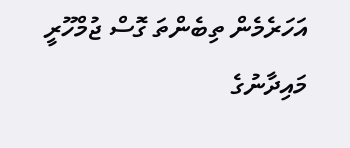އަހަރެމެން ތިބެންތަ ގޮސް ޖުމްހޫރީ މައިދާނުގެ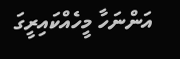އަންނަހާ މީހެއްކައިރީގަ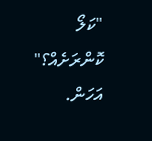"ކަލޯ ކޮންރަށެއް؟" އަހަން.